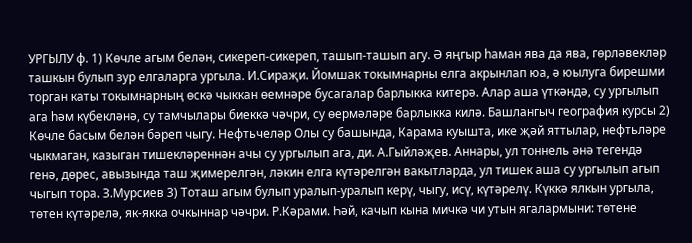УРГЫЛУ ф. 1) Көчле агым белән, сикереп-сикереп, ташып-ташып агу. Ә яңгыр һаман ява да ява, гөрләвекләр ташкын булып зур елгаларга ургыла. И.Сираҗи. Йомшак токымнарны елга акрынлап юа, ә юылуга бирешми торган каты токымнарның өскә чыккан өемнәре бусагалар барлыкка китерә. Алар аша үткәндә, су ургылып ага һәм күбекләнә, су тамчылары биеккә чәчри, су өермәләре барлыкка килә. Башлангыч география курсы 2) Көчле басым белән бәреп чыгу. Нефтьчеләр Олы су башында, Карама куышта, ике җәй яттылар, нефтьләре чыкмаган, казыган тишекләреннән ачы су ургылып ага, ди. А.Гыйләҗев. Аннары, ул тоннель әнә тегендә генә, дөрес, авызында таш җимерелгән, ләкин елга күтәрелгән вакытларда, ул тишек аша су ургылып агып чыгып тора. З.Мурсиев 3) Тоташ агым булып уралып-уралып керү, чыгу, исү, күтәрелү. Күккә ялкын ургыла, төтен күтәрелә, як-якка очкыннар чәчри. Р.Кәрами. Һәй, качып кына мичкә чи утын ягалармыни: төтене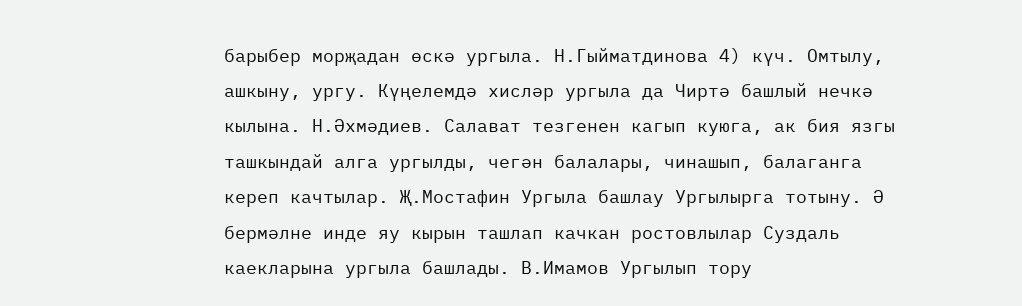барыбер морҗадан өскә ургыла. Н.Гыйматдинова 4) күч. Омтылу, ашкыну, ургу. Күңелемдә хисләр ургыла да Чиртә башлый нечкә кылына. Н.Әхмәдиев. Салават тезгенен кагып куюга, ак бия язгы ташкындай алга ургылды, чегән балалары, чинашып, балаганга кереп качтылар. Җ.Мостафин Ургыла башлау Ургылырга тотыну. Ә бермәлне инде яу кырын ташлап качкан ростовлылар Суздаль каекларына ургыла башлады. В.Имамов Ургылып тору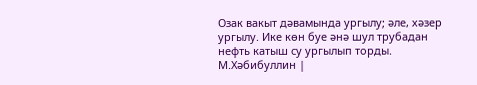Озак вакыт дәвамында ургылу; әле, хәзер ургылу. Ике көн буе әнә шул трубадан нефть катыш су ургылып торды. М.Хәбибуллин |